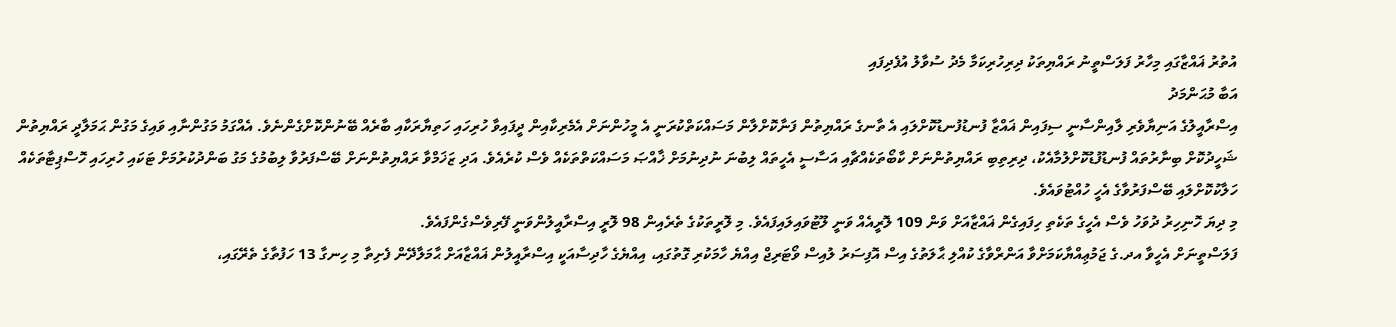އުތުރު ޣައްޒާގައި މިހާރު ފަލަސްތީނު ރައްޔިތަކު ދިރިހުރިކަމާ މެދު ސުވާލު އުފެދިފައި
އަބާ މުޙަންމަދު
އިސްރާއީލުގެ އަނިޔާވެރި ލާއިންސާނީ ސިފައިން ޣައްޒާ ފުނޑުފުނޑުކޮށްލައި އެ ތާނގެ ރައްޔިތުން ފަނާކޮށްލާން މަސައްކަތްކުރަނީ އެ މީހުންނަށް އެމެރިކާއިން ދީފައިވާ ހުރިހައި ހަތިޔާރަކާއި ބާރެއް ބޭނުންކޮށްގެންނެވެ. އެއްގަމު މަގުންނާއި ވައިގެ މަގުން ޙަމަލާދީ ރައްޔިތުން ޝަހީދުކޮށް ބިނާރުތައް ފުނޑުފުޑުކޮށްލުމާއެކު، ދިރިތިބި ރައްޔިތުންނަށް ކާބޯތަކެއްޗާއި އަސާސީ އެހީތައް ލިބުނަ ނުދިނުމަށް ޚާއްޞަ މަސައްކަތްތަކެއް ވެސް ކުރެއެވެ. އަދި ޒަޚަމްވާ ރައްޔިތުންނަށް ބޭސްފަރުވާ ލިބުމުގެ މަގު ބަންދުކުރުމަށް ޓަކައި ހުރިހައި ހޮސްޕިޓާތަކެއް ހަލާކުކޮށްލައި ބޭސްފަރުވާގެ އެހީ ހުއްޓުވައެވެ.
މި ދިޔަ ހޮނިހިރު ދުވަހު ވެސް އެހީގެ ތަކެތި ހިފައިގެން ޣައްޒާއަށް ވަން 109 ލޮރީއެއް ވަނީ ލޫޓުވައިލައިފައެވެ. މި ލޮރީތަކުގެ ތެރެއިން 98 ލޮރީ އިސްރާއީލުންވަނީ ފޭރިވެސްގެންފައެވެ.
ފަލަސްތީނަށް އެހީވާ އދ.ގެ ޖަމުޢިއްޔާކަމަށްވާ އަންރްވާގެ ކުއްލި ޙާލަތުގެ އިސް އޮފިސަރު ލުއިސް ވޯޓަރިޖް އިއްޔެ ހާމަކުރި ގޮތުގައި، އިއްޔެގެ ހާދިސާއަކީ އިސްރާއީލުން ޣައްޒާއަށް ޙާމަލާދޭން ފެށިތާ މި ހިނގާ 13 ހަފުތާގެ ތެރޭގައި،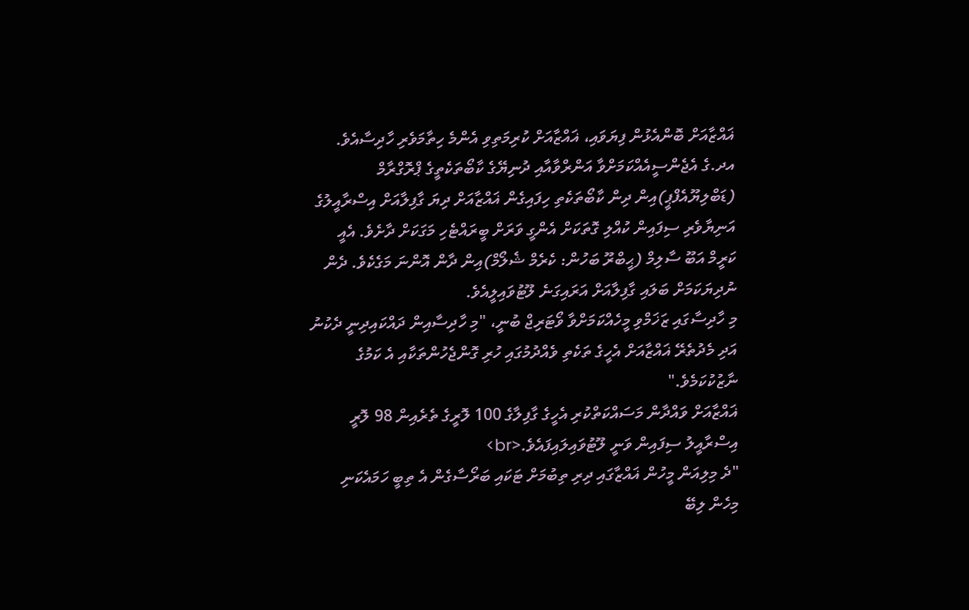ޣައްޒާއަށް ބޮންއެޅުން ފިޔަވައި، ޣައްޒާއަށް ކުރިމަތިވި އެންމެ ހިތާމަވެރި ހާދިސާއެވެ.
އދ.ގެ އެޖެންސީއެއްކަމަށްވާ އަންރްވާއާއި ދުނިޔޭގެ ކާބޯތަކެތީގެ ޕްރޮގްރާމް (ޑަބްލިޔޫއެފްޕީ)އިން ދިން ކާބޯތަކެތި ހިފައިގެން ޣައްޒާއަށް ދިޔަ ގާފިލާއަށް އިސްރާއީލުގެ އަނިޔާވެރި ސިފައިން ކުއްލި ގޮތަކަށް އެންގީ ވަރަށް ބީރައްޓެހި މަގަކަށް ދާށެވެ. އެއީ ކަރީމް އަބޫ ސާލިމް (ޙީބްރޫ ބަހުން: ކެރެމް ޝެލޯމް)އިން ދާން އޮންނަ މަގެކެވެ. ދެން ނުދިޔަކަމަށް ބަލައި ގާފިލާއަށް އަރައިގަނެ ލޫޓުވައިލީއެވެ.
މި ހާދިސާގައި ޒަޚަމްވި މީހެއްކަމަށްވާ ވޯޓަރިޖް ބުނީ، "މި ހާދިސާއިން ދައްކައިދިނީ ދެކުނު އަދި މެދުތެރޭ ޣައްޒާއަށް އެހީގެ ތަކެތި ވެއްދުމުގައި ހުރި ގޮންޖެހުންތަކާއި އެ ކަމުގެ ނާޒުކުކަމެވެ."
ޣައްޒާއަށް ވައްދާން މަސައްކަތްކުރި އެހީގެ ގާފިލާގެ 100 ލޮރީގެ ތެރެއިން 98 ލޮރީ އިސްރާއީލު ސިފައިން ވަނީ ލޫޓުވައިލައިފައެވެ.<br>
"ދެ މިލިއަން މީހުން ޣައްޒާގައި ދިރި ތިބުމަށް ޓަކައި ބަރޯސާގެން އެ ތިބީ ހަމައެކަނި މިހެން ލިބޭ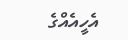އެހީއެއްގެ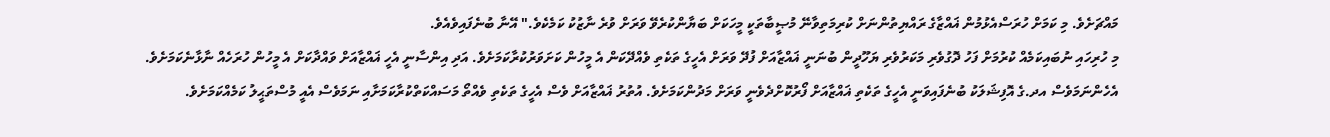މައްޗަށެވެ. މި ކަމަށް ހުރަސްއެޅުމުން ޣައްޒާގެ ރައްޔިތުންނަށް ކުރިމަތިވާނޭ މުޞީބާތަކީ މީހަކަށް ބަޔާންކުރެވޭ ވަރަށް ވުރެ ނާޒުކު ކަމެކެވެ." އޭނާ ބުނެފައިވެއެވެ.
މި ހުރިހައި ނުބައިކަމެއް ކުރުމަށް ފަހު ދޮގުވެރި މަކަރުވެރި ޔަހޫދީން ބުނަނީ ޣައްޒާއަށް ފުދޭ ވަރަށް އެހީގެ ތަކެތި ވެއްދޭކަން އެ މީހުން ކަށަވަރުކުރާކަމަށެވެ. އަދި އިންސާނީ އެހީ ޣައްޒާއަށް ވައްދާކަށް އެ މީހުން ހުރަހެއް ނާޅާނެކަމަށެވެ.
އެހެންނަމަވެސް އދ.ގެ އޮފިޝަލަކު ބުނެފައިވަނީ އެހީގެ ތަކެތި ޣައްޒާއަށް ފޯރުކޮށްދެވެނީ ވަރަށް މަދުންކަމަށެވެ. އުތުރު ޣައްޒާއަށް ވެސް އެހީގެ ތަކެތި ވެއްތޯ މަސައްކަތްކުރާކަމަށާއި ނަމަވެސް އެއީ މުސްތަޙީލު ކަމެއްކަމަށެވެ.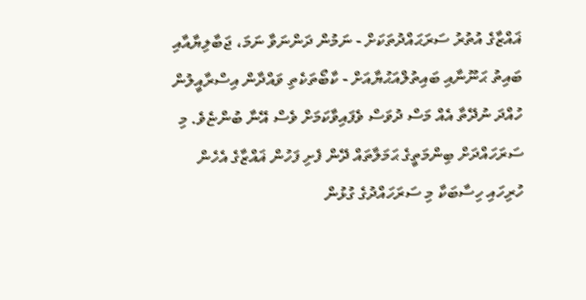ޣައްޒާގެ އުތުރު ސަރަޙައްދުތަކަށް - ނަމުން ދަންނަވާ ނަމަ، ޖަބާލިޔާއާއި ބައިތު ޙަނޫނާއި ބައިތުލްއަޙުޔާއަށް - ކާބޯތަކެތި ވައްދާން އިސްރާއީލުން ހުއްދަ ނުދޭތާ އެއް މަސް ދުވަސް ވެފައިވާކަމަށް ވެސް އޭނާ ބުންޏެވެ. މި ސަރަހައްދަށް ބިންމަތީގެ ޙަމަލާތައް ދޭން ފެށި ފަހުން ޣައްޒާގެ އެހެން ހުރިހައި ހިސާބަކާ މި ސަރަހައްދުގެ ގުޅުން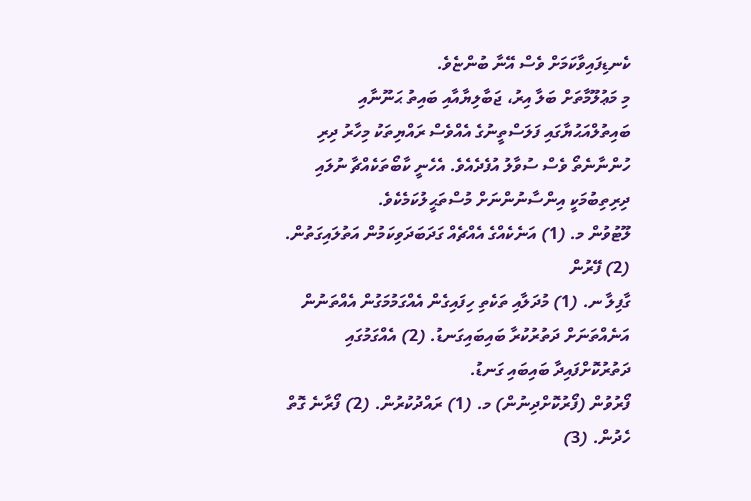ކެނޑިފައިވާކަމަށް ވެސް އޭނާ ބުންޏެވެ.
މި މަޢުލޫމާތަށް ބަލާ އިރު، ޖަބާލިޔާއާއި ބައިތު ޙަނޫނާއި ބައިތުލްއަޙުޔާގައި ފަލަސްތީނުގެ އެއްވެސް ރައްޔިތަކު މިހާރު ދިރި ހުންނާނެތޯ ވެސް ސުވާލު އުފެދެއެވެ. އެހެނީ ކާބޯތަކެއްޗާ ނުލައި ދިރިތިބުމަކީ އިންސާނުންނަށް މުސްތަޙީލުކަމެކެވެ.
ލޫޓުވުން މ. (1) އަނެކެއްގެ އެއްޗެއް ގަދަބަދަވިކަމުން އަތުލައިގަތުން. (2) ފޭރުން
ގާފިލާ ނ. (1) މުދަލާއި ތަކެތި ހިފައިގެން އެއްގަމުމަގުން އެއްތަނުން އަނެއްތަނަށް ދަތުރުކުރާ ބައިބައިގަނޑު. (2) އެއްގަމުގައި ދަތުރުކޮށްފައިދާ ބައިބައި ގަނޑު.
ފޯރުވުން (ފޯރުކޮށްދިނުން) މ. (1) ރައްދުކުރުން. (2) ފޯރާނެ ގޮތް ހެދުން. (3)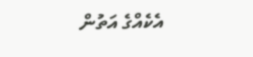އެކެއްގެ އަތުން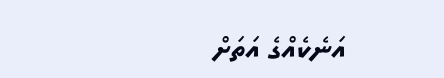އަނެކެއްގެ އަތަށް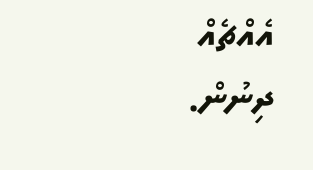އެއްޗެއް ދިނުން.